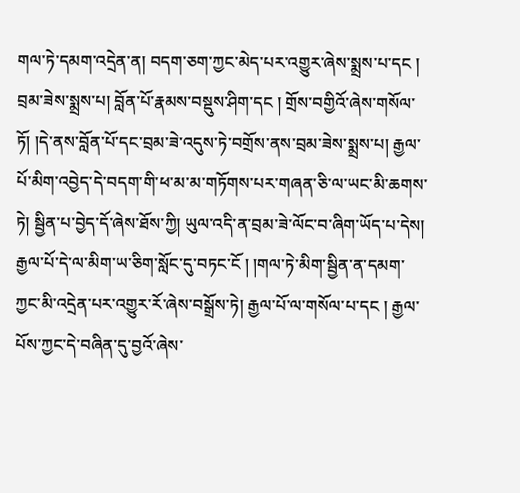གལ་ཏེ་དམག་འདྲེན་ན། བདག་ཅག་ཀྱང་མེད་པར་འགྱུར་ཞེས་སྨྲས་པ་དང ། བྲམ་ཟེས་སྨྲས་པ། བློན་པོ་རྣམས་བསྡུས་ཤིག་དང ། གྲོས་བགྱིའོ་ཞེས་གསོལ་ཏོ། །དེ་ནས་བློན་པོ་དང་བྲམ་ཟེ་འདུས་ཏེ་བགྲོས་ནས་བྲམ་ཟེས་སྨྲས་པ། རྒྱལ་པོ་མིག་འབྱེད་དེ་བདག་གི་ཕ་མ་མ་གཏོགས་པར་གཞན་ཅི་ལ་ཡང་མི་ཆགས་ཏེ། སྦྱིན་པ་བྱེད་དོ་ཞེས་ཐོས་ཀྱི། ཡུལ་འདི་ན་བྲམ་ཟེ་ལོང་བ་ཞིག་ཡོད་པ་དེས། རྒྱལ་པོ་དེ་ལ་མིག་ཡ་ཅིག་སློང་དུ་བཏང་ངོ ། །གལ་ཏེ་མིག་སྦྱིན་ན་དམག་ཀྱང་མི་འདྲེན་པར་འགྱུར་རོ་ཞེས་བསྒྲོས་ཏེ། རྒྱལ་པོ་ལ་གསོལ་པ་དང ། རྒྱལ་པོས་ཀྱང་དེ་བཞིན་དུ་བྱའོ་ཞེས་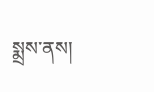སྨྲས་ནས།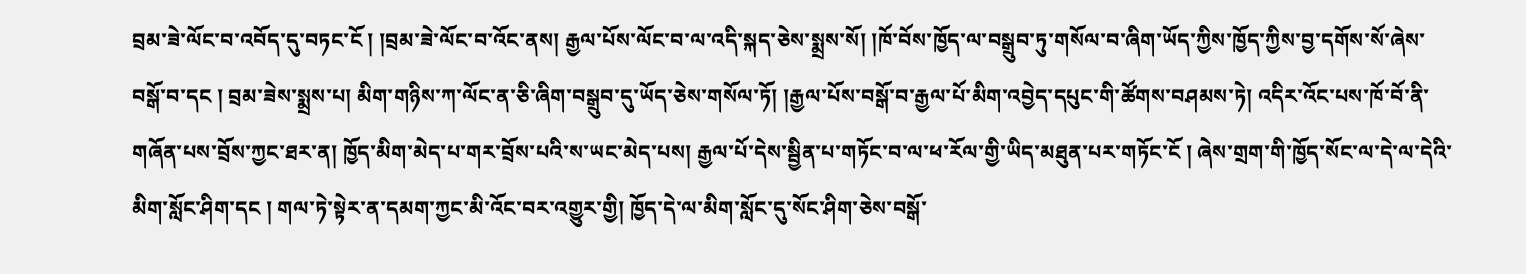བྲམ་ཟེ་ལོང་བ་འབོད་དུ་བཏང་ངོ ། །བྲམ་ཟེ་ལོང་བ་འོང་ནས། རྒྱལ་པོས་ལོང་བ་ལ་འདི་སྐད་ཅེས་སྨྲས་སོ། །ཁོ་བོས་ཁྱོད་ལ་བསྒྲུབ་ཏུ་གསོལ་བ་ཞིག་ཡོད་ཀྱིས་ཁྱོད་ཀྱིས་བྱ་དགོས་སོ་ཞེས་བསྒོ་བ་དང ། བྲམ་ཟེས་སྨྲས་པ། མིག་གཉིས་ཀ་ལོང་ན་ཅི་ཞིག་བསྒྲུབ་དུ་ཡོད་ཅེས་གསོལ་ཏོ། །རྒྱལ་པོས་བསྒོ་བ་རྒྱལ་པོ་མིག་འབྱེད་དཔུང་གི་ཚོགས་བཤམས་ཏེ། འདིར་འོང་པས་ཁོ་བོ་ནི་གཞོན་པས་བྲོས་ཀྱང་ཐར་ན། ཁྱོད་མིག་མེད་པ་གར་བྲོས་པའི་ས་ཡང་མེད་པས། རྒྱལ་པོ་དེས་སྦྱིན་པ་གཏོང་བ་ལ་ཕ་རོལ་གྱི་ཡིད་མཐུན་པར་གཏོང་ངོ ། ཞེས་གྲག་གི་ཁྱོད་སོང་ལ་དེ་ལ་དེའི་མིག་སློང་ཤིག་དང ། གལ་ཏེ་སྟེར་ན་དམག་ཀྱང་མི་འོང་བར་འགྱུར་གྱི། ཁྱོད་དེ་ལ་མིག་སློང་དུ་སོང་ཤིག་ཅེས་བསྒོ་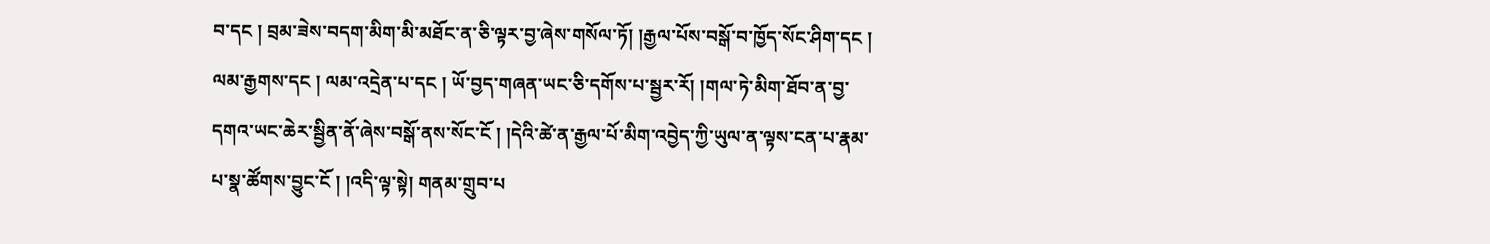བ་དང ། བྲམ་ཟེས་བདག་མིག་མི་མཐོང་ན་ཅི་ལྟར་བྱ་ཞེས་གསོལ་ཏོ། །རྒྱལ་པོས་བསྒོ་བ་ཁྱོད་སོང་ཤིག་དང ། ལམ་རྒྱགས་དང ། ལམ་འདྲེན་པ་དང ། ཡོ་བྱད་གཞན་ཡང་ཅི་དགོས་པ་སྦྱར་རོ། །གལ་ཏེ་མིག་ཐོབ་ན་བྱ་དགའ་ཡང་ཆེར་སྦྱིན་ནོ་ཞེས་བསྒོ་ནས་སོང་ངོ ། །དེའི་ཚེ་ན་རྒྱལ་པོ་མིག་འབྱེད་ཀྱི་ཡུལ་ན་ལྟས་ངན་པ་རྣམ་པ་སྣ་ཚོགས་བྱུང་ངོ ། །འདི་ལྟ་སྟེ། གནམ་གྲུབ་པ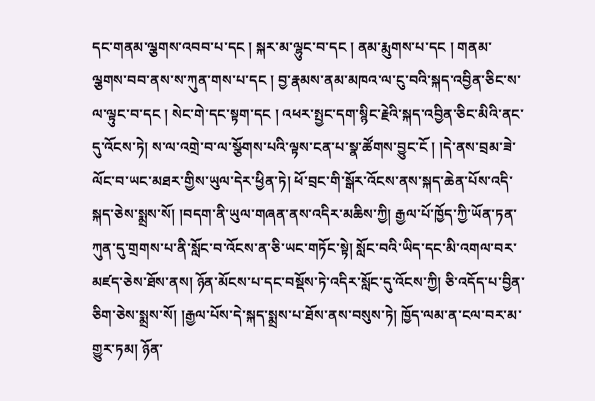དང་གནམ་ལྕགས་འབབ་པ་དང ། སྐར་མ་ལྷུང་བ་དང ། ནམ་རྨུགས་པ་དང ། གནམ་ལྕགས་བབ་ནས་ས་ཀུན་གས་པ་དང ། བྱ་རྣམས་ནམ་མཁའ་ལ་ངུ་བའི་སྐད་འབྱིན་ཅིང་ས་ལ་ལྟུང་བ་དང ། སེང་གེ་དང་སྟག་དང ། འཕར་སྤྱང་དག་སྙིང་རྗེའི་སྐད་འབྱིན་ཅིང་མིའི་ནང་དུ་འོངས་ཏེ། ས་ལ་འགྲེ་བ་ལ་སྩོགས་པའི་ལྟས་ངན་པ་སྣ་ཚོགས་བྱུང་ངོ ། །དེ་ནས་བྲམ་ཟེ་ལོང་བ་ཡང་མཐར་གྱིས་ཡུལ་དེར་ཕྱིན་ཏེ། ཕོ་བྲང་གི་སྒོར་འོངས་ནས་སྐད་ཆེན་པོས་འདི་སྐད་ཅེས་སྨྲས་སོ། །བདག་ནི་ཡུལ་གཞན་ནས་འདིར་མཆིས་ཀྱི། རྒྱལ་པོ་ཁྱོད་ཀྱི་ཡོན་ཏན་ཀུན་དུ་གྲགས་པ་ནི་སློང་བ་འོངས་ན་ཅི་ཡང་གཏོང་སྟེ། སློང་བའི་ཡིད་དང་མི་འགལ་བར་མཛད་ཅེས་ཐོས་ནས། ཉོན་མོངས་པ་དང་བསྡོས་ཏེ་འདིར་སློང་དུ་འོངས་ཀྱི། ཅི་འདོད་པ་བྱིན་ཅིག་ཅེས་སྨྲས་སོ། །རྒྱལ་པོས་དེ་སྐད་སྨྲས་པ་ཐོས་ནས་བསུས་ཏེ། ཁྱོད་ལམ་ན་ངལ་བར་མ་གྱུར་ཏམ། ཉོན་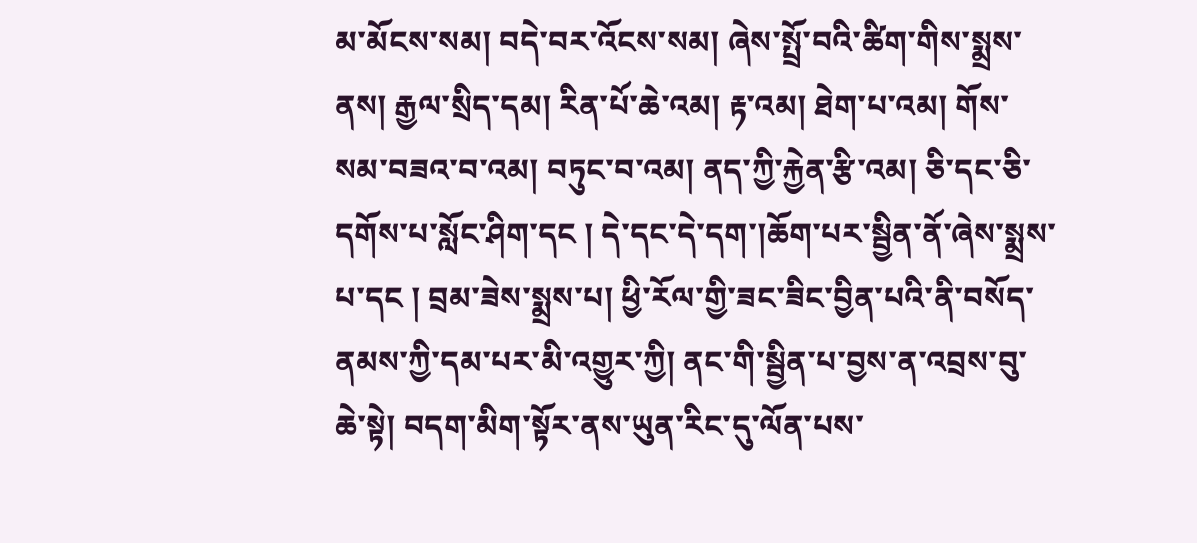མ་མོངས་སམ། བདེ་བར་འོངས་སམ། ཞེས་སྤྲོ་བའི་ཚིག་གིས་སྨྲས་ནས། རྒྱལ་སྲིད་དམ། རིན་པོ་ཆེ་འམ། རྟ་འམ། ཐེག་པ་འམ། གོས་སམ་བཟའ་བ་འམ། བཏུང་བ་འམ། ནད་ཀྱི་རྐྱེན་རྩི་འམ། ཅི་དང་ཅི་དགོས་པ་སློང་ཤིག་དང ། དེ་དང་དེ་དག་།ཆོག་པར་སྦྱིན་ནོ་ཞེས་སྨྲས་པ་དང ། བྲམ་ཟེས་སྨྲས་པ། ཕྱི་རོལ་གྱི་ཟང་ཟིང་བྱིན་པའི་ནི་བསོད་ནམས་ཀྱི་དམ་པར་མི་འགྱུར་ཀྱི། ནང་གི་སྦྱིན་པ་བྱས་ན་འབྲས་བུ་ཆེ་སྟེ། བདག་མིག་སྟོར་ནས་ཡུན་རིང་དུ་ལོན་པས་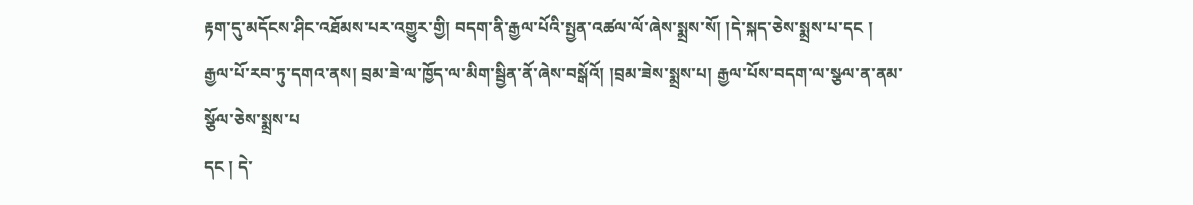རྟག་དུ་མདོངས་ཤིང་འཐོམས་པར་འགྱུར་གྱི། བདག་ནི་རྒྱལ་པོའི་སྤྱན་འཚལ་ལོ་ཞེས་སྨྲས་སོ། །དེ་སྐད་ཅེས་སྨྲས་པ་དང ། རྒྱལ་པོ་རབ་ཏུ་དགའ་ནས། བྲམ་ཟེ་ལ་ཁྱོད་ལ་མིག་སྦྱིན་ནོ་ཞེས་བསྒོའོ། །བྲམ་ཟེས་སྨྲས་པ། རྒྱལ་པོས་བདག་ལ་སྩལ་ན་ནམ་སྩོལ་ཅེས་སྨྲས་པ
དང ། དེ་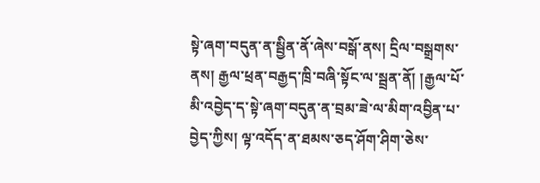སྟེ་ཞག་བདུན་ན་སྦྱིན་ནོ་ཞེས་བསྒོ་ནས། དྲིལ་བསྒྲགས་ནས། རྒྱལ་ཕྲན་བརྒྱད་ཁྲི་བཞི་སྟོང་ལ་སྦྲན་ནོ། །རྒྱལ་པོ་མི་འབྱེད་ད་སྟེ་ཞག་བདུན་ན་བྲམ་ཟེ་ལ་མིག་འབྱིན་པ་བྱེད་ཀྱིས། ལྟ་འདོད་ན་ཐམས་ཅད་ཤོག་ཤིག་ཅེས་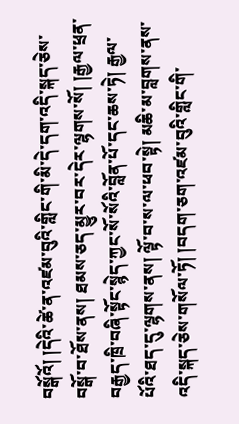བསྒོའོ། །དེའི་ཚེ་ན་འཛམ་བུའི་གླིང་གི་མི་དེ་དག་འདི་སྐད་ཅེས་བསྒོ་བ་ཐོས་ནས། ཐམས་ཅད་མྱུར་བར་དེར་ལྷགས་སོ། །རྒྱལ་ཕྲན་བརྒྱད་ཁྲི་བཞི་སྟོང་སྙེད་ཀྱང་སོ་སོའི་བློན་པོ་དང་ཆས་ཏེ། རྒྱལ་པོའི་ཐད་དུ་ལྷགས་ནས། ལྟོ་བ་ས་ལ་ཕབ་སྟེ། མཆི་མ་བླགས་ནས་འདི་སྐད་ཅེས་གསོལ་ཏོ། །བདག་ཅག་འཛམ་བུའི་གླིང་གི་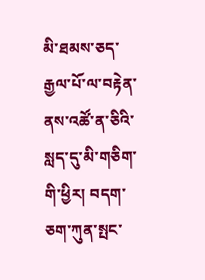མི་ཐམས་ཅད་རྒྱལ་པོ་ལ་བརྟེན་ནས་འཚོ་ན་ཅིའི་སླད་དུ་མི་གཅིག་གི་ཕྱིར། བདག་ཅག་ཀུན་སྤང་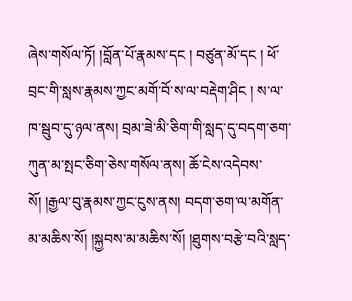ཞེས་གསོལ་ཏོ། །བློན་པོ་རྣམས་དང ། བཙུན་མོ་དང ། ཕོ་བྲང་གི་སླས་རྣམས་ཀྱང་མགོ་བོ་ས་ལ་བརྡེག་ཤིང ། ས་ལ་ཁ་སྦུབ་དུ་ཉལ་ནས། བྲམ་ཟེ་མི་ཅིག་གི་སླད་དུ་བདག་ཅག་ཀུན་མ་སྤང་ཅིག་ཅེས་གསོལ་ནས། ཆོ་ངེས་འདེབས་སོ། །རྒྱལ་བུ་རྣམས་ཀྱང་ངུས་ནས། བདག་ཅག་ལ་མགོན་མ་མཆིས་སོ། །སྐྱབས་མ་མཆིས་སོ། །ཐུགས་བརྩེ་བའི་སླད་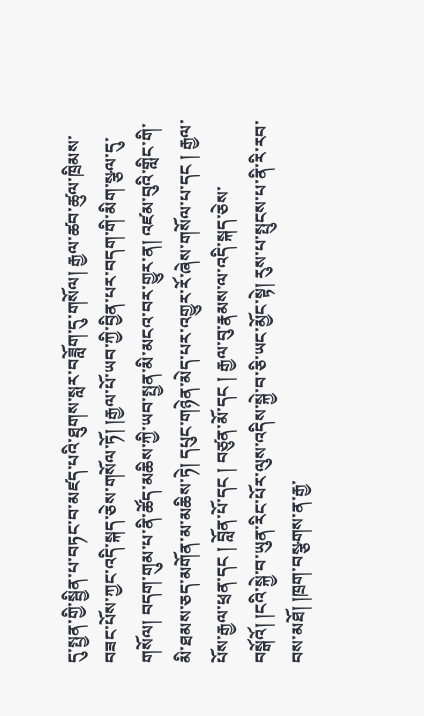དུ་སྤྱན་གྱི་སྦྱིན་པ་བཏང་བ་མཛད་པའི་ཐུགས་སླར་བཟློག་དུ་གསོལ། རྒྱལ་ཚབ་ཚུལ་ཁྲིམས་བཟང་པོས་ཀྱང་འདི་སྐད་ཅེས་གསོལ་ཏོ། །རྒྱལ་པོ་ཡབ་ཀྱི་བྱིན་པར་བདག་གི་མིག་སྩལ་དུ་གསོལ། བདག་གུམ་པ་ནི་ཚོད་མཆིས་ཀྱི་ཡབ་སྤྱན་མི་མངའ་བར་གྱུར་ན། འཛམ་བུའི་གླིང་གི་མི་ཐམས་ཅད་མགོན་མ་མཆིས་ཏེ། དཔུང་གཉེན་མེད་པར་འགྱུར་རོ་ཞེས་གསོལ་པ་དང ། རྒྱལ་པོས་རྒྱལ་ཕྲན་དང ། བློན་པོ་དང ། བཙུན་མོ་དང ། རྒྱལ་བུ་རྣམས་ལ་འདི་སྐད་ཅེས་བསྒོའོ། །ངའི་སྐྱེ་བ་ཡུན་རིང་པོར་ལུས་འདིས་སྐྱེ་བ་ཅི་ཡང་མྱོང་སྟེ། རུས་པ་སྤུངས་པ་ནི་རི་རབ་བས་མཐོ། །ཁྲག་བསྩགས་ན་རྒྱ་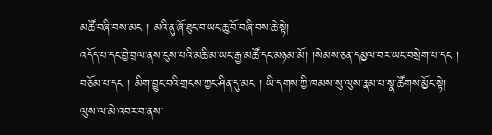མཚོ་བཞི་བས་མང ། མའི་ནུ་ཞོ་ཐུང་བ་ཡང་ཆུ་བོ་བཞི་བས་ཆེ་སྟེ།
འདོད་པ་དང་བྱེ་བྲལ་ནས་ངུས་པའི་མཆི་མ་ཡང་རྒྱ་མཚོ་དང་མཉམ་མོ། །སེམས་ཅན་དམྱལ་བར་ཡང་བསྲེག་པ་དང ། བཅོམ་པ་དང ། མིག་བྱུང་བའི་གྲངས་ཀྱང་ཤིན་དུ་མང ། ཡི་དགས་ཀྱི་ཁམས་སུ་ལུས་རྣམ་པ་སྣ་ཚོགས་མྱོང་སྟེ། ལུས་ལ་མེ་འབར་བ་ནས་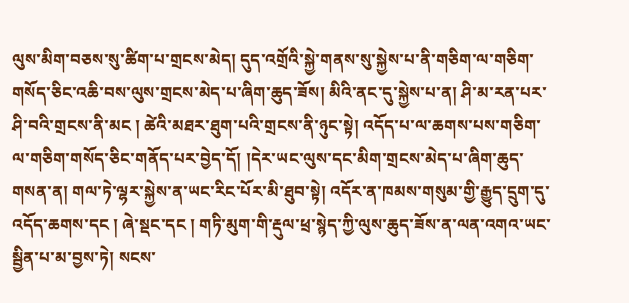ལུས་མིག་བཅས་སུ་ཚིག་པ་གྲངས་མེད། དུད་འགྲོའི་སྐྱེ་གནས་སུ་སྐྱེས་པ་ནི་གཅིག་ལ་གཅིག་གསོད་ཅིང་འཆི་བས་ལུས་གྲངས་མེད་པ་ཞིག་ཆུད་ཟོས། མིའི་ནང་དུ་སྐྱེས་པ་ན། ཤི་མ་རན་པར་ཤི་བའི་གྲངས་ནི་མང ། ཚེའི་མཐར་ཐུག་པའི་གྲངས་ནི་ཉུང་སྟེ། འདོད་པ་ལ་ཆགས་པས་གཅིག་ལ་གཅིག་གསོད་ཅིང་གནོད་པར་བྱེད་དོ། །དེར་ཡང་ལུས་དང་མིག་གྲངས་མེད་པ་ཞིག་ཆུད་གསན་ན། གལ་ཏེ་ལྷར་སྐྱེས་ན་ཡང་རིང་པོར་མི་ཐུབ་སྟེ། འདོར་ན་ཁམས་གསུམ་གྱི་རྒྱུད་དྲུག་དུ་འདོད་ཆགས་དང ། ཞེ་སྡང་དང ། གཏི་མུག་གི་རྡུལ་ཕྲ་སྙེད་ཀྱི་ལུས་ཆུད་ཟོས་ན་ལན་འགའ་ཡང་སྦྱིན་པ་མ་བྱས་ཏེ། སངས་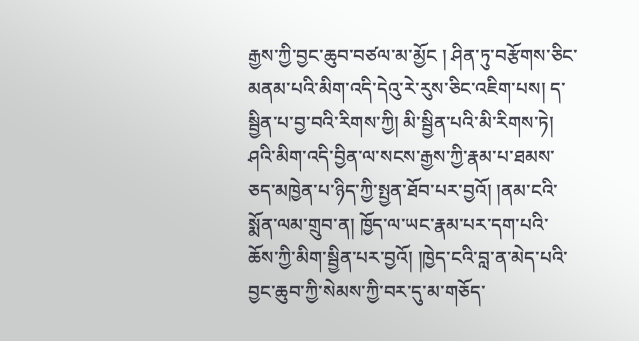རྒྱས་ཀྱི་བྱང་ཆུབ་བཙལ་མ་མྱོང ། ཤིན་ཏུ་བརྩོགས་ཅིང་མནམ་པའི་མིག་འདི་དེའུ་རེ་རུས་ཅིང་འཇིག་པས། ད་སྦྱིན་པ་བྱ་བའི་རིགས་ཀྱི། མི་སྦྱིན་པའི་མི་རིགས་ཏེ། ཤའི་མིག་འདི་བྱིན་ལ་སངས་རྒྱས་ཀྱི་རྣམ་པ་ཐམས་ཅད་མཁྱེན་པ་ཉིད་ཀྱི་སྤྱན་ཐོབ་པར་བྱའོ། །ནམ་ངའི་སྨོན་ལམ་གྲུབ་ན། ཁྱོད་ལ་ཡང་རྣམ་པར་དག་པའི་ཆོས་ཀྱི་མིག་སྦྱིན་པར་བྱའོ། །ཁྱེད་ངའི་བླ་ན་མེད་པའི་བྱང་ཆུབ་ཀྱི་སེམས་ཀྱི་བར་དུ་མ་གཅོད་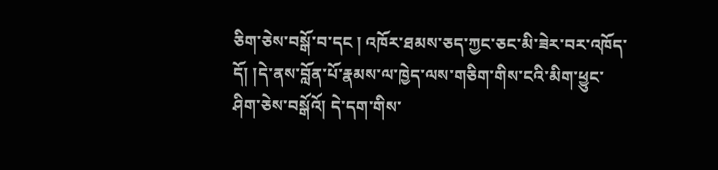ཅིག་ཅེས་བསྒོ་བ་དང ། འཁོར་ཐམས་ཅད་ཀྱང་ཅང་མི་ཟེར་བར་འཁོད་དོ། །དེ་ནས་བློན་པོ་རྣམས་ལ་ཁྱེད་ལས་གཅིག་གིས་ངའི་མིག་ཕྱུང་ཤིག་ཅེས་བསྒོའོ། དེ་དག་གིས་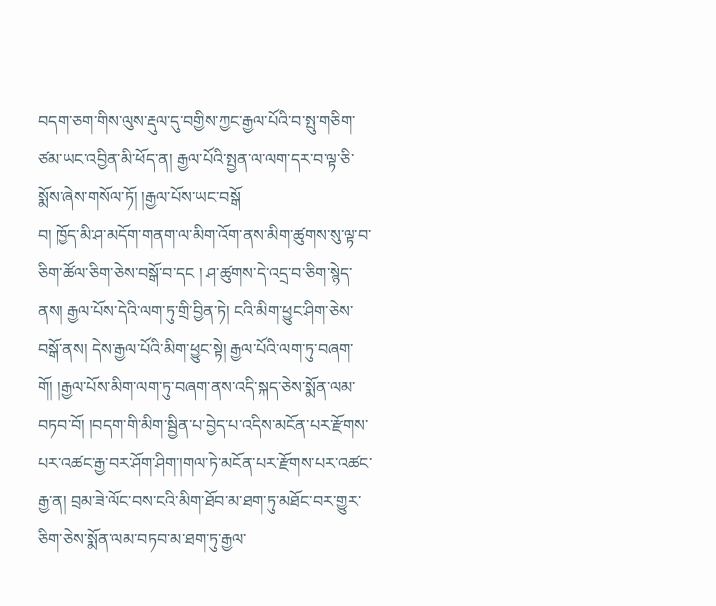བདག་ཅག་གིས་ལུས་རྡུལ་དུ་བགྱིས་ཀྱང་རྒྱལ་པོའི་བ་སྤུ་གཅིག་ཙམ་ཡང་འབྱིན་མི་ཕོད་ན། རྒྱལ་པོའི་སྤྱན་ལ་ལག་དར་བ་ལྟ་ཅི་སྨོས་ཞེས་གསོལ་ཏོ། །རྒྱལ་པོས་ཡང་བསྒོ
བ། ཁྱོད་མི་ཤ་མདོག་གནག་ལ་མིག་འོག་ནས་མིག་ཚུགས་སུ་ལྟ་བ་ཅིག་ཚོལ་ཅིག་ཅེས་བསྒོ་བ་དང ། ཤ་ཚུགས་དེ་འདྲ་བ་ཅིག་སྙེད་ནས། རྒྱལ་པོས་དེའི་ལག་ཏུ་གྲི་བྱིན་ཏེ། ངའི་མིག་ཕྱུང་ཤིག་ཅེས་བསྒོ་ནས། དེས་རྒྱལ་པོའི་མིག་ཕྱུང་སྟེ། རྒྱལ་པོའི་ལག་ཏུ་བཞག་གོ། །རྒྱལ་པོས་མིག་ལག་ཏུ་བཞག་ནས་འདི་སྐད་ཅེས་སྨོན་ལམ་བཏབ་བོ། །བདག་གི་མིག་སྦྱིན་པ་བྱེད་པ་འདིས་མངོན་པར་རྫོགས་པར་འཚང་རྒྱ་བར་ཤོག་ཤིག་།གལ་ཏེ་མངོན་པར་རྫོགས་པར་འཚང་རྒྱ་ན། བྲམ་ཟེ་ལོང་བས་ངའི་མིག་ཐོབ་མ་ཐག་ཏུ་མཐོང་བར་གྱུར་ཅིག་ཅེས་སྨོན་ལམ་བཏབ་མ་ཐག་ཏུ་རྒྱལ་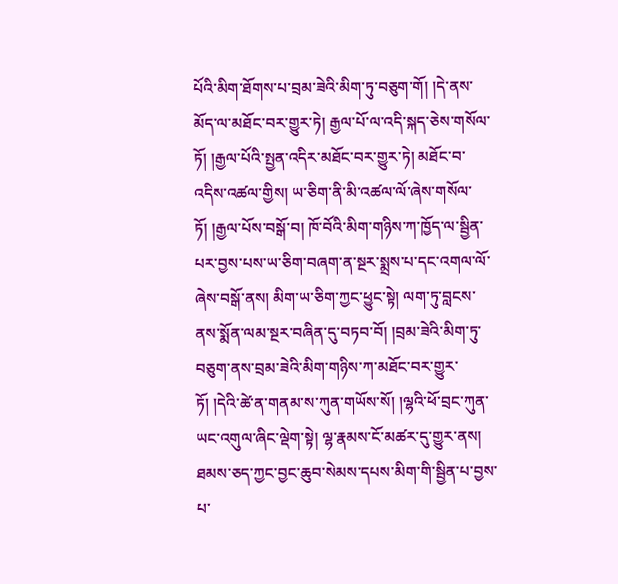པོའི་མིག་ཐོགས་པ་བྲམ་ཟེའི་མིག་ཏུ་བཅུག་གོ། །དེ་ནས་མོད་ལ་མཐོང་བར་གྱུར་ཏེ། རྒྱལ་པོ་ལ་འདི་སྐད་ཅེས་གསོལ་ཏོ། །རྒྱལ་པོའི་སྤྱན་འདིར་མཐོང་བར་གྱུར་ཏེ། མཐོང་བ་འདིས་འཚལ་གྱིས། ཡ་ཅིག་ནི་མི་འཚལ་ལོ་ཞེས་གསོལ་ཏོ། །རྒྱལ་པོས་བསྒོ་བ། ཁོ་བོའི་མིག་གཉིས་ཀ་ཁྱོད་ལ་སྦྱིན་པར་བྱས་པས་ཡ་ཅིག་བཞག་ན་སྔར་སྨྲས་པ་དང་འགལ་ལོ་ཞེས་བསྒོ་ནས། མིག་ཡ་ཅིག་ཀྱང་ཕྱུང་སྟེ། ལག་ཏུ་བླངས་ནས་སྨོན་ལམ་སྔར་བཞིན་དུ་བཏབ་བོ། །བྲམ་ཟེའི་མིག་ཏུ་བཅུག་ནས་བྲམ་ཟེའི་མིག་གཉིས་ཀ་མཐོང་བར་གྱུར་ཏོ། །དེའི་ཚེ་ན་གནམ་ས་ཀུན་གཡོས་སོ། །ལྷའི་ཕོ་བྲང་ཀུན་ཡང་འགུལ་ཞིང་ལྡེག་སྟེ། ལྷ་རྣམས་ངོ་མཚར་དུ་གྱུར་ནས། ཐམས་ཅད་ཀྱང་བྱང་ཆུབ་སེམས་དཔས་མིག་གི་སྦྱིན་པ་བྱས་པ་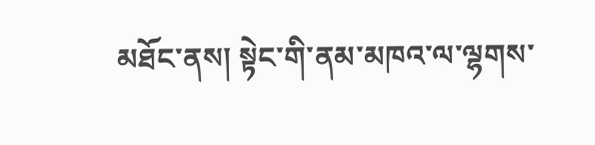མཐོང་ནས། སྟེང་གི་ནམ་མཁའ་ལ་ལྷགས་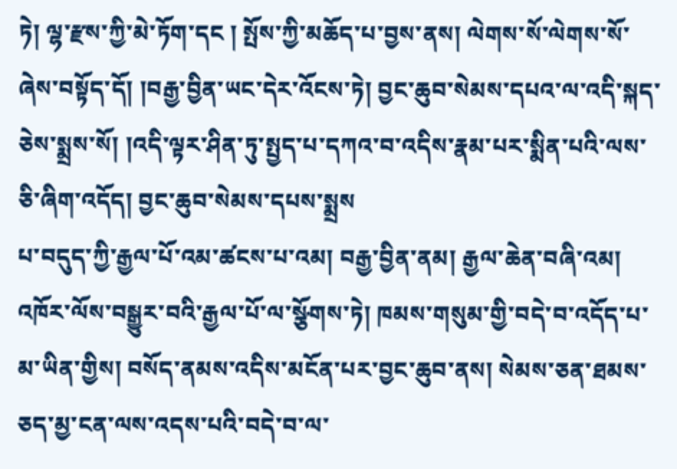ཏེ། ལྷ་རྫས་ཀྱི་མེ་ཏོག་དང ། སྤོས་ཀྱི་མཆོད་པ་བྱས་ནས། ལེགས་སོ་ལེགས་སོ་ཞེས་བསྟོད་དོ། །བརྒྱ་བྱིན་ཡང་དེར་འོངས་ཏེ། བྱང་ཆུབ་སེམས་དཔའ་ལ་འདི་སྐད་ཅེས་སྨྲས་སོ། །འདི་ལྟར་ཤིན་ཏུ་སྤྱད་པ་དཀའ་བ་འདིས་རྣམ་པར་སྨིན་པའི་ལས་ཅི་ཞིག་འདོད། བྱང་ཆུབ་སེམས་དཔས་སྨྲས
པ་བདུད་ཀྱི་རྒྱལ་པོ་འམ་ཚངས་པ་འམ། བརྒྱ་བྱིན་ནམ། རྒྱལ་ཆེན་བཞི་འམ། འཁོར་ལོས་བསྒྱུར་བའི་རྒྱལ་པོ་ལ་སྩོགས་ཏེ། ཁམས་གསུམ་གྱི་བདེ་བ་འདོད་པ་མ་ཡིན་གྱིས། བསོད་ནམས་འདིས་མངོན་པར་བྱང་ཆུབ་ནས། སེམས་ཅན་ཐམས་ཅད་མྱ་ངན་ལས་འདས་པའི་བདེ་བ་ལ་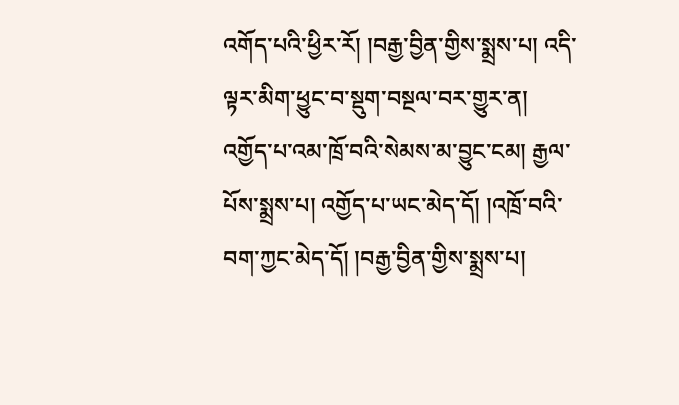འགོད་པའི་ཕྱིར་རོ། །བརྒྱ་བྱིན་གྱིས་སྨྲས་པ། འདི་ལྟར་མིག་ཕྱུང་བ་སྡུག་བསྔལ་བར་གྱུར་ན། འགྱོད་པ་འམ་ཁྲོ་བའི་སེམས་མ་བྱུང་ངམ། རྒྱལ་པོས་སྨྲས་པ། འགྱོད་པ་ཡང་མེད་དོ། །འཁྲོ་བའི་བག་ཀྱང་མེད་དོ། །བརྒྱ་བྱིན་གྱིས་སྨྲས་པ།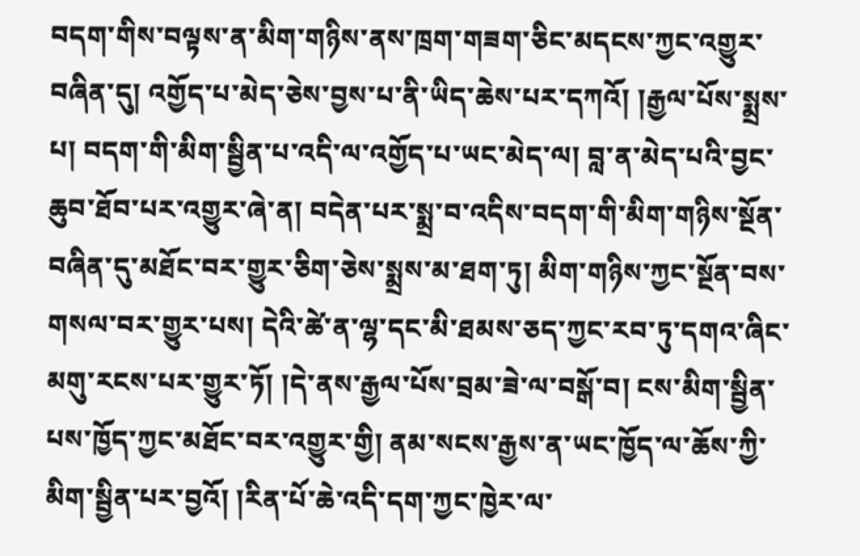བདག་གིས་བལྟས་ན་མིག་གཉིས་ནས་ཁྲག་གཟག་ཅིང་མདངས་ཀྱང་འགྱུར་བཞིན་དུ། འགྱོད་པ་མེད་ཅེས་བྱས་པ་ནི་ཡིད་ཆེས་པར་དཀའོ། །རྒྱལ་པོས་སྨྲས་པ། བདག་གི་མིག་སྦྱིན་པ་འདི་ལ་འགྱོད་པ་ཡང་མེད་ལ། བླ་ན་མེད་པའི་བྱང་ཆུབ་ཐོབ་པར་འགྱུར་ཞེ་ན། བདེན་པར་སྨྲ་བ་འདིས་བདག་གི་མིག་གཉིས་སྔོན་བཞིན་དུ་མཐོང་བར་གྱུར་ཅིག་ཅེས་སྨྲས་མ་ཐག་ཏུ། མིག་གཉིས་ཀྱང་སྔོན་བས་གསལ་བར་གྱུར་པས། དེའི་ཚེ་ན་ལྷ་དང་མི་ཐམས་ཅད་ཀྱང་རབ་ཏུ་དགའ་ཞིང་མགུ་རངས་པར་གྱུར་ཏོ། །དེ་ནས་རྒྱལ་པོས་བྲམ་ཟེ་ལ་བསྒོ་བ། ངས་མིག་སྦྱིན་པས་ཁྱོད་ཀྱང་མཐོང་བར་འགྱུར་གྱི། ནམ་སངས་རྒྱས་ན་ཡང་ཁྱོད་ལ་ཆོས་ཀྱི་མིག་སྦྱིན་པར་བྱའོ། །རིན་པོ་ཆེ་འདི་དག་ཀྱང་ཁྱེར་ལ་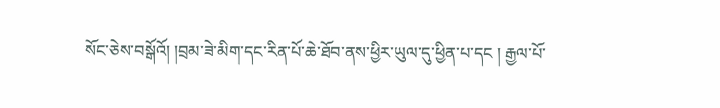སོང་ཅེས་བསྒོའོ། །བྲམ་ཟེ་མིག་དང་རིན་པོ་ཆེ་ཐོབ་ནས་ཕྱིར་ཡུལ་དུ་ཕྱིན་པ་དང ། རྒྱལ་པོ་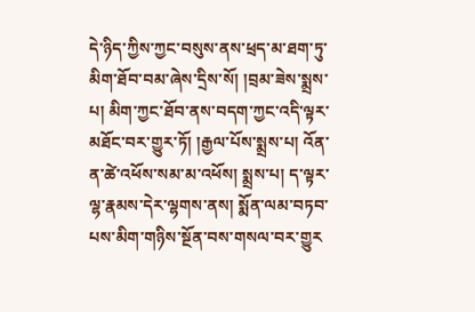དེ་ཉིད་ཀྱིས་ཀྱང་བསུས་ནས་ཕྲད་མ་ཐག་ཏུ་མིག་ཐོབ་བམ་ཞེས་དྲིས་སོ། །བྲམ་ཟེས་སྨྲས་པ། མིག་ཀྱང་ཐོབ་ནས་བདག་ཀྱང་འདི་ལྟར་མཐོང་བར་གྱུར་ཏོ། །རྒྱལ་པོས་སྨྲས་པ། འོན་ན་ཚེ་འཕོས་སམ་མ་འཕོས། སྨྲས་པ། ད་ལྟར་ལྷ་རྣམས་དེར་ལྷགས་ནས། སྨོན་ལམ་བཏབ་པས་མིག་གཉིས་སྔོན་བས་གསལ་བར་གྱུར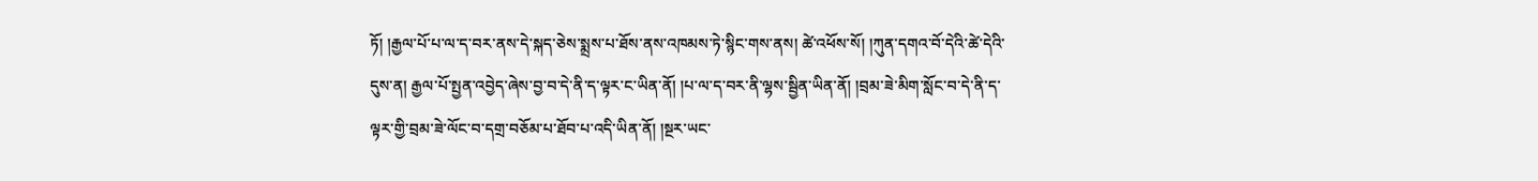ཏོ། །རྒྱལ་པོ་པ་ལ་ད་བར་ནས་དེ་སྐད་ཅེས་སྨྲས་པ་ཐོས་ནས་འཁམས་ཏེ་སྙིང་གས་ནས། ཚེ་འཕོས་སོ། །ཀུན་དགའ་བོ་དེའི་ཚེ་དེའི་དུས་ན། རྒྱལ་པོ་སྤྱན་འབྱེད་ཞེས་བྱ་བ་དེ་ནི་ད་ལྟར་ང་ཡིན་ནོ། །པ་ལ་ད་བར་ནི་ལྷས་སྦྱིན་ཡིན་ནོ། །བྲམ་ཟེ་མིག་སློང་བ་དེ་ནི་ད་ལྟར་གྱི་བྲམ་ཟེ་ལོང་བ་དགྲ་བཅོམ་པ་ཐོབ་པ་འདི་ཡིན་ནོ། །སྔར་ཡང་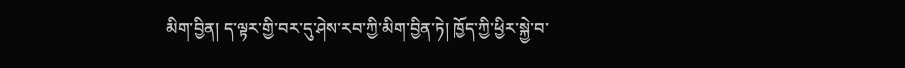མིག་བྱིན། ད་ལྟར་གྱི་བར་དུ་ཤེས་རབ་ཀྱི་མིག་བྱིན་ཏེ། ཁྱོད་ཀྱི་ཕྱིར་སྐྱེ་བ་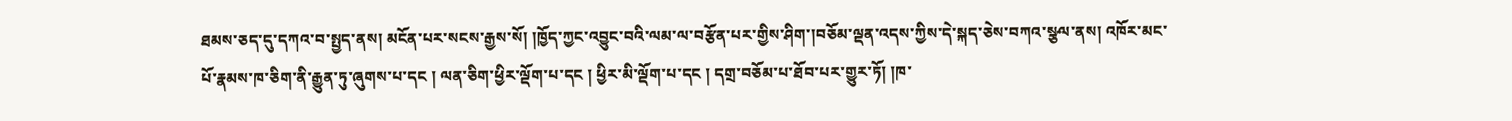ཐམས་ཅད་དུ་དཀའ་བ་སྤྱད་ནས། མངོན་པར་སངས་རྒྱས་སོ། །ཁྱོད་ཀྱང་འབྱུང་བའི་ལམ་ལ་བརྩོན་པར་གྱིས་ཤིག་།བཅོམ་ལྡན་འདས་ཀྱིས་དེ་སྐད་ཅེས་བཀའ་སྩལ་ནས། འཁོར་མང་པོ་རྣམས་ཁ་ཅིག་ནི་རྒྱུན་ཏུ་ཞུགས་པ་དང ། ལན་ཅིག་ཕྱིར་ལྡོག་པ་དང ། ཕྱིར་མི་ལྡོག་པ་དང ། དགྲ་བཅོམ་པ་ཐོབ་པར་གྱུར་ཏོ། །ཁ་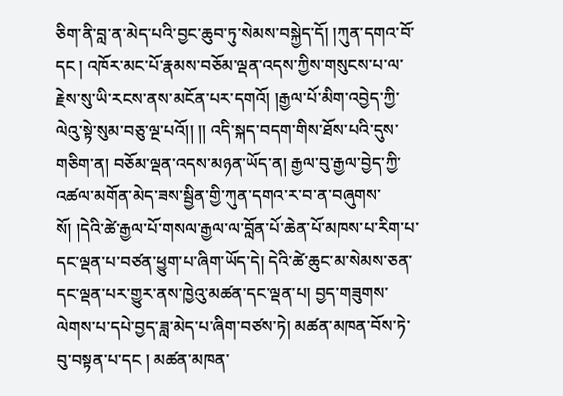ཅིག་ནི་བླ་ན་མེད་པའི་བྱང་ཆུབ་ཏུ་སེམས་བསྐྱེད་དོ། །ཀུན་དགའ་བོ་དང ། འཁོར་མང་པོ་རྣམས་བཅོམ་ལྡན་འདས་ཀྱིས་གསུངས་པ་ལ་རྗེས་སུ་ཡི་རངས་ནས་མངོན་པར་དགའོ། །རྒྱལ་པོ་མིག་འབྱེད་ཀྱི་ལེའུ་སྟེ་སུམ་བཅུ་ལྔ་པའོ།། །། འདི་སྐད་བདག་གིས་ཐོས་པའི་དུས་གཅིག་ན། བཅོམ་ལྡན་འདས་མཉན་ཡོད་ན། རྒྱལ་བུ་རྒྱལ་བྱེད་ཀྱི་འཚལ་མགོན་མེད་ཟས་སྦྱིན་གྱི་ཀུན་དགའ་ར་བ་ན་བཞུགས་སོ། །དེའི་ཚེ་རྒྱལ་པོ་གསལ་རྒྱལ་ལ་བློན་པོ་ཆེན་པོ་མཁས་པ་རིག་པ་དང་ལྡན་པ་བཙན་ཕྱུག་པ་ཞིག་ཡོད་དེ། དེའི་ཚེ་ཆུང་མ་སེམས་ཅན་དང་ལྡན་པར་གྱུར་ནས་ཁྱེའུ་མཚན་དང་ལྡན་པ། བྱད་གཟུགས་ལེགས་པ་དཔེ་བྱད་ཟླ་མེད་པ་ཞིག་བཙས་ཏེ། མཚན་མཁན་བོས་ཏེ་བུ་བསྟན་པ་དང ། མཚན་མཁན་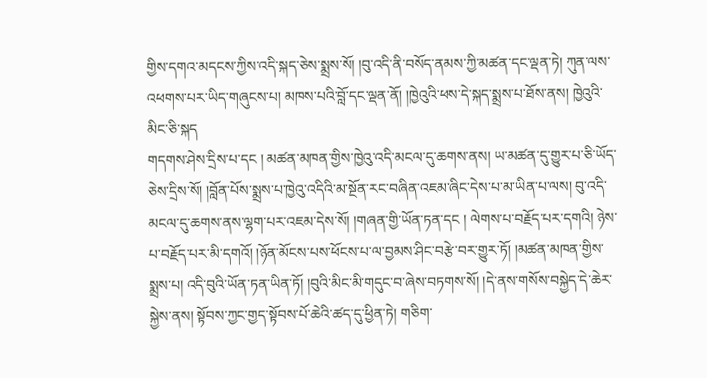གྱིས་དགའ་མདངས་ཀྱིས་འདི་སྐད་ཅེས་སྨྲས་སོ། །བུ་འདི་ནི་བསོད་ནམས་ཀྱི་མཚན་དང་ལྡན་ཏེ། ཀུན་ལས་འཕགས་པར་ཡིད་གཞུངས་པ། མཁས་པའི་བློ་དང་ལྡན་ནོ། །ཁྱེའུའི་ཕས་དེ་སྐད་སྨྲས་པ་ཐོས་ནས། ཁྱེའུའི་མིང་ཅི་སྐད
གདགས་ཤེས་དྲིས་པ་དང ། མཚན་མཁན་གྱིས་ཁྱེའུ་འདི་མངལ་དུ་ཆགས་ནས། ཡ་མཚན་དུ་གྱུར་པ་ཅི་ཡོད་ཅེས་དྲིས་སོ། །བློན་པོས་སྨྲས་པ་ཁྱེའུ་འདིའི་མ་སྔོན་རང་བཞིན་འཇམ་ཞིང་དེས་པ་མ་ཡིན་པ་ལས། བུ་འདི་མངལ་དུ་ཆགས་ནས་ལྷག་པར་འཇམ་དེས་སོ། །གཞན་གྱི་ཡོན་ཏན་དང ། ལེགས་པ་བརྗོད་པར་དགའི། ཉེས་པ་བརྗོད་པར་མི་དགའོ། །ཉོན་མོངས་པས་ཕོངས་པ་ལ་བྱམས་ཤིང་བརྩེ་བར་གྱུར་ཏོ། །མཚན་མཁན་གྱིས་སྨྲས་པ། འདི་བུའི་ཡོན་ཏན་ཡིན་ཏོ། །བུའི་མིང་མི་གདུང་བ་ཞེས་བཏགས་སོ། །དེ་ནས་གསོས་བསྐྱེད་དེ་ཆེར་སྐྱེས་ནས། སྟོབས་ཀྱང་གྱད་སྟོབས་པོ་ཆེའི་ཚད་དུ་ཕྱིན་ཏེ། གཅིག་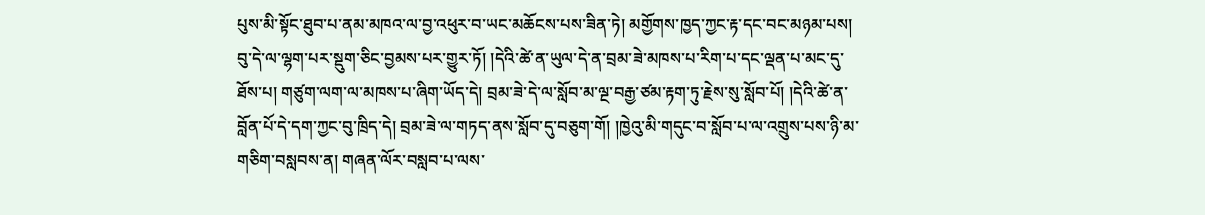པུས་མི་སྟོང་ཐུབ་པ་ནམ་མཁའ་ལ་བྱ་འཕུར་བ་ཡང་མཆོངས་པས་ཟིན་ཏེ། མགྱོགས་ཁྱད་ཀྱང་རྟ་དང་བང་མཉམ་པས། བུ་དེ་ལ་ལྷག་པར་སྡུག་ཅིང་བྱམས་པར་གྱུར་ཏོ། །དེའི་ཚེ་ན་ཡུལ་དེ་ན་བྲམ་ཟེ་མཁས་པ་རིག་པ་དང་ལྡན་པ་མང་དུ་ཐོས་པ། གཙུག་ལག་ལ་མཁས་པ་ཞིག་ཡོད་དེ། བྲམ་ཟེ་དེ་ལ་སློབ་མ་ལྔ་བརྒྱ་ཙམ་རྟག་ཏུ་རྗེས་སུ་སློབ་པོ། །དེའི་ཚེ་ན་བློན་པོ་དེ་དག་ཀྱང་བུ་ཁྲིད་དེ། བྲམ་ཟེ་ལ་གཏད་ནས་སློབ་དུ་བཅུག་གོ། །ཁྱེའུ་མི་གདུང་བ་སློབ་པ་ལ་འགྲུས་པས་ཉི་མ་གཅིག་བསླབས་ན། གཞན་ལོར་བསླབ་པ་ལས་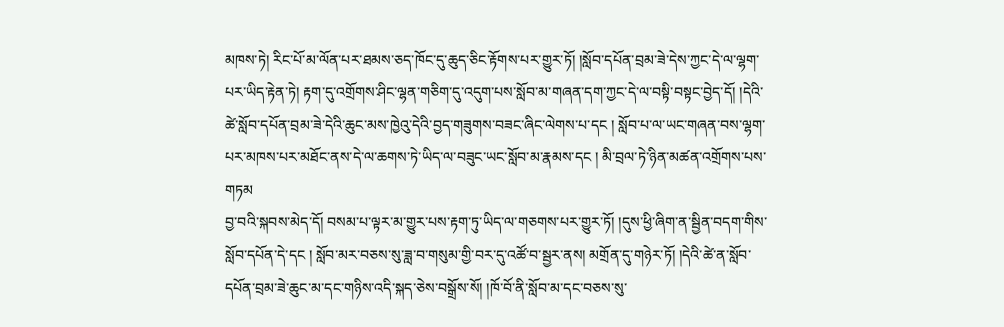མཁས་ཏེ། རིང་པོ་མ་ལོན་པར་ཐམས་ཅད་ཁོང་དུ་ཆུད་ཅིང་རྟོགས་པར་གྱུར་ཏོ། །སློབ་དཔོན་བྲམ་ཟེ་དེས་ཀྱང་དེ་ལ་ལྷག་པར་ཡིད་རྟེན་ཏེ། རྟག་དུ་འགྲོགས་ཤིང་ལྷན་གཅིག་དུ་འདུག་པས་སློབ་མ་གཞན་དག་ཀྱང་དེ་ལ་བསྟི་བསྟང་བྱེད་དོ། །དེའི་ཚེ་སློབ་དཔོན་བྲམ་ཟེ་དེའི་ཆུང་མས་ཁྱེའུ་དེའི་བྱད་གཟུགས་བཟང་ཞིང་ལེགས་པ་དང ། སློབ་པ་ལ་ཡང་གཞན་བས་ལྷག་པར་མཁས་པར་མཐོང་ནས་དེ་ལ་ཆགས་ཏེ་ཡིད་ལ་བཟུང་ཡང་སློབ་མ་རྣམས་དང ། མི་བྲལ་ཏེ་ཉིན་མཚན་འགྲོགས་པས་གཏམ
བྱ་བའི་སྐབས་མེད་དོ། བསམ་པ་ལྟར་མ་གྱུར་པས་རྟག་ཏུ་ཡིད་ལ་གཅགས་པར་གྱུར་ཏོ། །དུས་ཕྱི་ཞིག་ན་སྦྱིན་བདག་གིས་སློབ་དཔོན་དེ་དང ། སློབ་མར་བཅས་སུ་ཟླ་བ་གསུམ་གྱི་བར་དུ་འཚོ་བ་སྦྱར་ནས། མགྲོན་དུ་གཉེར་ཏོ། །དེའི་ཚེ་ན་སློབ་དཔོན་བྲམ་ཟེ་ཆུང་མ་དང་གཉིས་འདི་སྐད་ཅེས་བསྒྲོས་སོ། །ཁོ་བོ་ནི་སློབ་མ་དང་བཅས་སུ་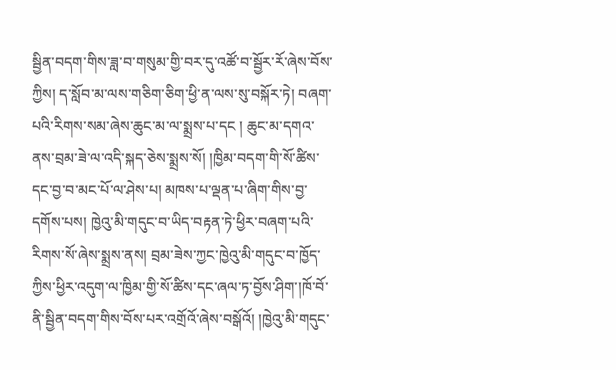སྦྱིན་བདག་གིས་ཟླ་བ་གསུམ་གྱི་བར་དུ་འཚོ་བ་སྦྱོར་རོ་ཞེས་བོས་ཀྱིས། ད་སློབ་མ་ལས་གཅིག་ཅིག་ཕྱི་ན་ལས་སུ་བསྐོར་ཏེ། བཞག་པའི་རིགས་སམ་ཞེས་ཆུང་མ་ལ་སྨྲས་པ་དང ། ཆུང་མ་དགའ་ནས་བྲམ་ཟེ་ལ་འདི་སྐད་ཅེས་སྨྲས་སོ། །ཁྱིམ་བདག་གི་སོ་ཚིས་དང་བྱ་བ་མང་པོ་ལ་ཤེས་པ། མཁས་པ་ལྡན་པ་ཞིག་གིས་བྱ་དགོས་པས། ཁྱེའུ་མི་གདུང་བ་ཡིད་བརྟན་ཏེ་ཕྱིར་བཞག་པའི་རིགས་སོ་ཞེས་སྨྲས་ནས། བྲམ་ཟེས་ཀྱང་ཁྱེའུ་མི་གདུང་བ་ཁྱོད་ཀྱིས་ཕྱིར་འདུག་ལ་ཁྱིམ་གྱི་སོ་ཚིས་དང་ཞལ་ཏ་བྱོས་ཤིག་།ཁོ་བོ་ནི་སྦྱིན་བདག་གིས་བོས་པར་འགྲོའོ་ཞེས་བསྒོའོ། །ཁྱེའུ་མི་གདུང་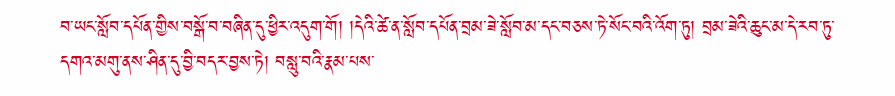བ་ཡང་སློབ་དཔོན་གྱིས་བསྒོ་བ་བཞིན་དུ་ཕྱིར་འདུག་གོ། །དེའི་ཚེ་ན་སློབ་དཔོན་བྲམ་ཟེ་སློབ་མ་དང་བཅས་ཏེ་སོང་བའི་འོག་ཏུ། བྲམ་ཟེའི་ཆུང་མ་དེ་རབ་ཏུ་དགའ་མགུ་ནས་ཤིན་དུ་བྱི་བདར་བྱས་ཏེ། བསླུ་བའི་རྣམ་པས་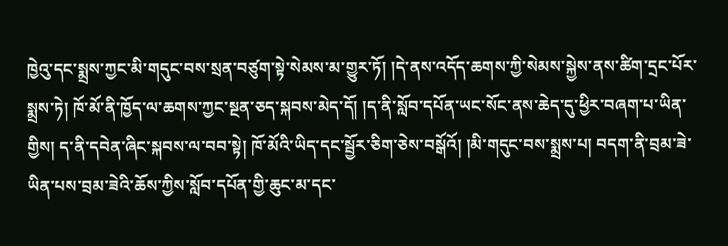ཁྱེའུ་དང་སྨྲས་ཀྱང་མི་གདུང་བས་སྲན་བཙུག་སྟེ་སེམས་མ་གྱུར་ཏོ། །དེ་ནས་འདོད་ཆགས་ཀྱི་སེམས་སྐྱེས་ནས་ཚིག་དྲང་པོར་སྨྲས་ཏེ། ཁོ་མོ་ནི་ཁྱོད་ལ་ཆགས་ཀྱང་སྔན་ཅད་སྐབས་མེད་དོ། །ད་ནི་སློབ་དཔོན་ཡང་སོང་ནས་ཆེད་དུ་ཕྱིར་བཞག་པ་ཡིན་གྱིས། ད་ནི་དབེན་ཞིང་སྐབས་ལ་བབ་སྟེ། ཁོ་མོའི་ཡིད་དང་སྦྱོར་ཅིག་ཅེས་བསྒོའོ། །མི་གདུང་བས་སྨྲས་པ། བདག་ནི་བྲམ་ཟེ་ཡིན་པས་བྲམ་ཟེའི་ཆོས་ཀྱིས་སློབ་དཔོན་གྱི་ཆུང་མ་དང་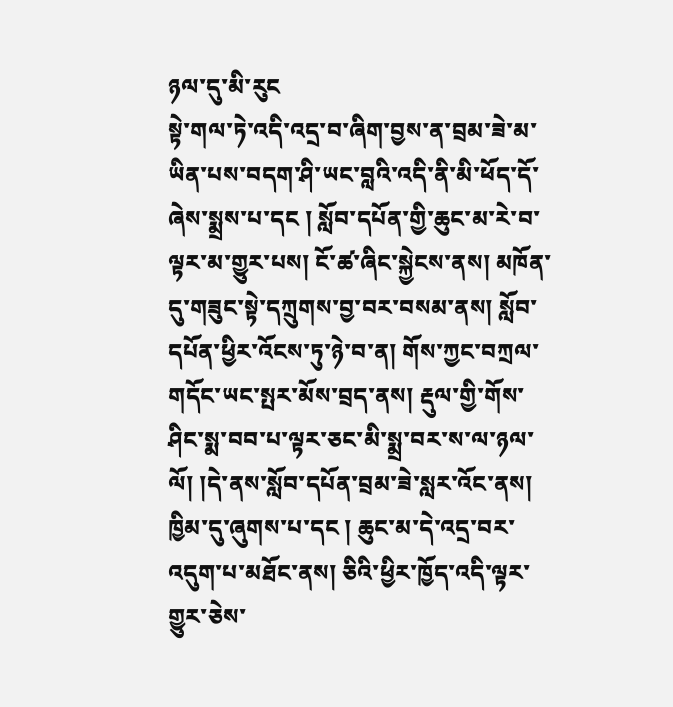ཉལ་དུ་མི་རུང
སྟེ་གལ་ཏེ་འདི་འདྲ་བ་ཞིག་བྱས་ན་བྲམ་ཟེ་མ་ཡིན་པས་བདག་ཤི་ཡང་བླའི་འདི་ནི་མི་ཕོད་དོ་ཞེས་སྨྲས་པ་དང ། སློབ་དཔོན་གྱི་ཆུང་མ་རེ་བ་ལྟར་མ་གྱུར་པས། ངོ་ཚ་ཞིང་སྐྱེངས་ནས། མཁོན་དུ་གཟུང་སྟེ་དཀྲུགས་བྱ་བར་བསམ་ནས། སློབ་དཔོན་ཕྱིར་འོངས་ཏུ་ཉེ་བ་ན། གོས་ཀྱང་བཀྲལ་གདོང་ཡང་སྤར་མོས་བྲད་ནས། རྡུལ་གྱི་གོས་ཤིང་སྨ་བབ་པ་ལྟར་ཅང་མི་སྨྲ་བར་ས་ལ་ཉལ་ལོ། །དེ་ནས་སློབ་དཔོན་བྲམ་ཟེ་སླར་འོང་ནས། ཁྱིམ་དུ་ཞུགས་པ་དང ། ཆུང་མ་དེ་འདྲ་བར་འདུག་པ་མཐོང་ནས། ཅིའི་ཕྱིར་ཁྱོད་འདི་ལྟར་གྱུར་ཅེས་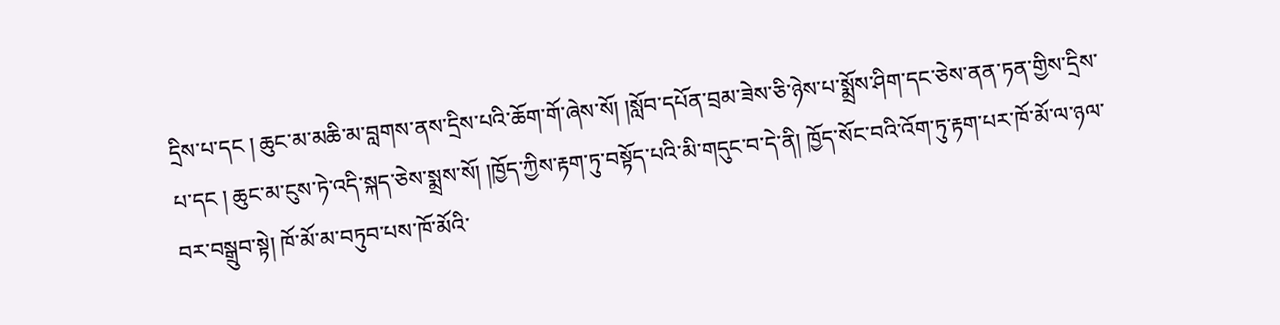དྲིས་པ་དང ། ཆུང་མ་མཆི་མ་བླགས་ནས་དྲིས་པའི་ཆོག་གོ་ཞེས་སོ། །སློབ་དཔོན་བྲམ་ཟེས་ཅི་ཉེས་པ་སྨྲོས་ཤིག་དང་ཅེས་ནན་ཏན་གྱིས་དྲིས་པ་དང ། ཆུང་མ་ངུས་ཏེ་འདི་སྐད་ཅེས་སྨྲས་སོ། །ཁྱོད་ཀྱིས་རྟག་ཏུ་བསྟོད་པའི་མི་གདུང་བ་དེ་ནི། ཁྱོད་སོང་བའི་འོག་ཏུ་རྟག་པར་ཁོ་མོ་ལ་ཉལ་བར་བསྒྲུབ་སྟེ། ཁོ་མོ་མ་བཏུབ་པས་ཁོ་མོའི་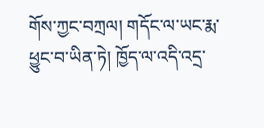གོས་ཀྱང་བཀྲལ། གདོང་ལ་ཡང་རྨ་ཕྱུང་བ་ཡིན་ཏེ། ཁྱོད་ལ་འདི་འདྲ་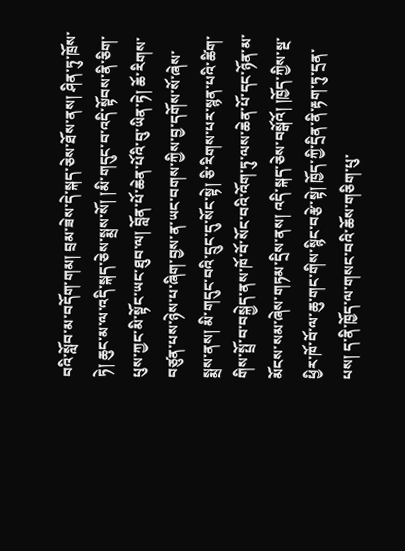བའི་སློབ་མ་བདོག་གམ། བྲམ་ཟེས་དེ་སྐད་ཅེས་ཐོས་ནས། ཤིན་ཏུ་ཁྲོས་ཏེ། ཆུང་མ་ལ་འདི་སྐད་ཅེས་སྨྲས་སོ། །མི་གདུང་བ་འདི་སྟོབས་ནི་ཅིག་པུས་ཀྱང་མི་སྟོང་ཡང་ཐུབ་ལ། བློན་པོ་ཆེན་པོའི་བུ་ཡིན་ཏེ། ཆོ་རིགས་བཙུན་པས་ཉེས་པ་ཞིག་བྱས་ན་ཡང་བགས་ཀྱིས་བྱ་དགོས་སོ་ཞེས་སྨྲས་ནས། མི་གདུང་བའི་དྲུང་དུ་སོང་སྟེ། ཅི་རིགས་པར་སྙན་པའི་ཚིག་གིས་སྤྲོ་བ་བསྐྱེད་ནས་ཁོ་བོ་སོང་བའི་འོག་ཏུ་ལས་ཆེན་པོ་དང་ཉོན་མ་མོངས་སམ་ཞེས་གཏམ་དྲིས་ནས། འདི་སྐད་ཅེས་བསྒོའོ། །ཁྱོད་ཀྱིས་སྔ་ཕྱིར་ཁོ་བོ་ལ་ཆུ་གང་གིས་སྙིང་བརྩེ་སྟེ། ཁྱོད་ཀྱི་དྲིན་ནི་རྟག་ཏུ་དྲན་པས། ད་ནི་ཁྱོད་ལ་གསང་བའི་ཆོས་གཅིག་པུ་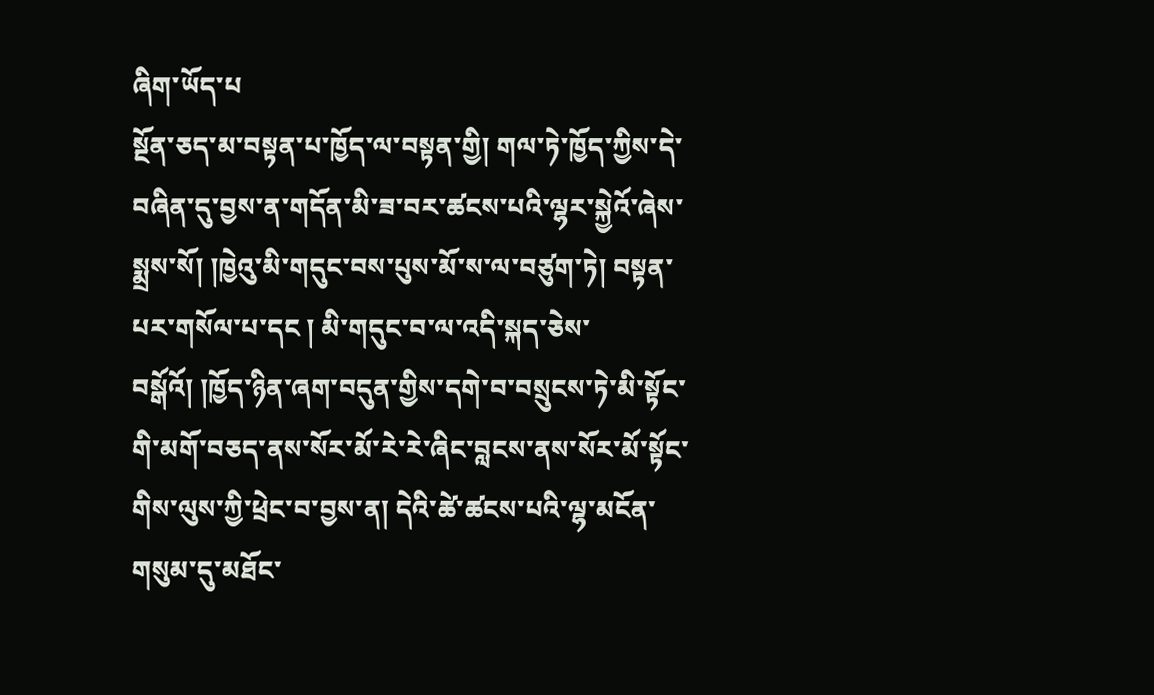ཞིག་ཡོད་པ
སྔོན་ཅད་མ་བསྟན་པ་ཁྱོད་ལ་བསྟན་གྱི། གལ་ཏེ་ཁྱོད་ཀྱིས་དེ་བཞིན་དུ་བྱས་ན་གདོན་མི་ཟ་བར་ཚངས་པའི་ལྷར་སྐྱེའོ་ཞེས་སྨྲས་སོ། །ཁྱེའུ་མི་གདུང་བས་པུས་མོ་ས་ལ་བཙུག་ཏེ། བསྟན་པར་གསོལ་པ་དང ། མི་གདུང་བ་ལ་འདི་སྐད་ཅེས་བསྒོའོ། །ཁྱོད་ཉིན་ཞག་བདུན་གྱིས་དགེ་བ་བསྲུངས་ཏེ་མི་སྟོང་གི་མགོ་བཅད་ནས་སོར་མོ་རེ་རེ་ཞིང་བླངས་ནས་སོར་མོ་སྟོང་གིས་ལུས་ཀྱི་ཕྲེང་བ་བྱས་ན། དེའི་ཚེ་ཚངས་པའི་ལྷ་མངོན་གསུམ་དུ་མཐོང་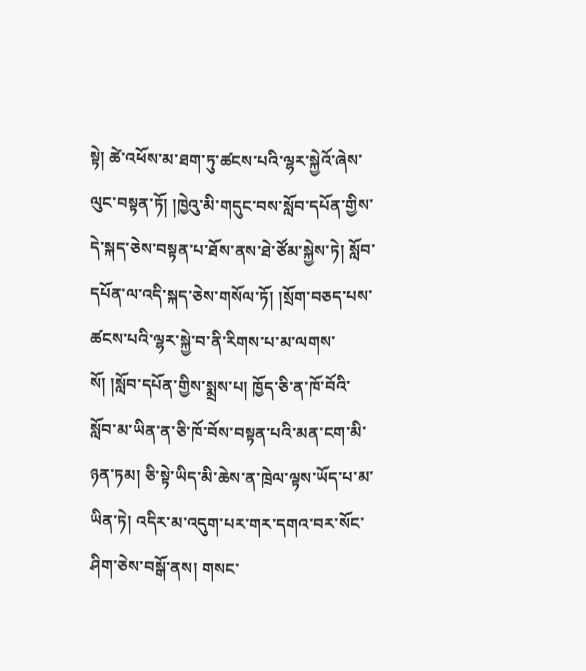སྟེ། ཚེ་འཕོས་མ་ཐག་ཏུ་ཚངས་པའི་ལྷར་སྐྱེའོ་ཞེས་ལུང་བསྟན་ཏོ། །ཁྱེའུ་མི་གདུང་བས་སློབ་དཔོན་གྱིས་དེ་སྐད་ཅེས་བསྟན་པ་ཐོས་ནས་ཐེ་ཙོམ་སྐྱེས་ཏེ། སློབ་དཔོན་ལ་འདི་སྐད་ཅེས་གསོལ་ཏོ། །སྲོག་བཅད་པས་ཚངས་པའི་ལྷར་སྐྱེ་བ་ནི་རིགས་པ་མ་ལགས་སོ། །སློབ་དཔོན་གྱིས་སྨྲས་པ། ཁྱོད་ཅི་ན་ཁོ་བོའི་སློབ་མ་ཡིན་ན་ཅི་ཁོ་བོས་བསྟན་པའི་མན་ངག་མི་ཉན་ཏམ། ཅི་སྟེ་ཡིད་མི་ཆེས་ན་ཁྲེལ་ལྟས་ཡོད་པ་མ་ཡིན་ཏེ། འདིར་མ་འདུག་པར་གར་དགའ་བར་སོང་ཤིག་ཅེས་བསྒོ་ནས། གསང་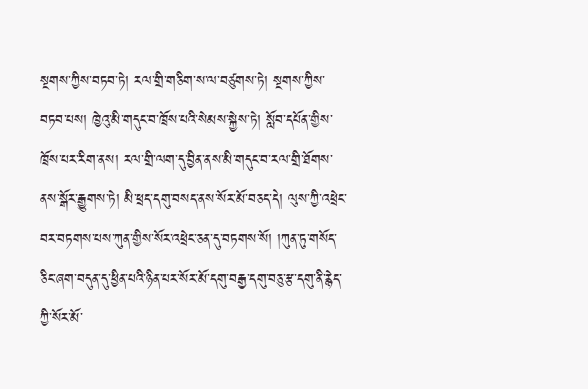སྔགས་ཀྱིས་བཏབ་ཏེ། རལ་གྲི་གཅིག་ས་ལ་བཙུགས་ཏེ། སྔགས་ཀྱིས་བཏབ་པས། ཁྱེའུ་མི་གདུང་བ་ཁྲོས་པའི་སེམས་སྐྱེས་ཏེ། སློབ་དཔོན་གྱིས་ཁྲོས་པར་རིག་ནས། རལ་གྲི་ལག་དུ་བྱིན་ནས་མི་གདུང་བ་རལ་གྲི་ཐོགས་ནས་སྒོར་རྒྱུགས་ཏེ། མི་ཕྲད་དགུ་བསད་ནས་སོར་མོ་བཅད་དེ། ལུས་ཀྱི་འཕྲེང་བར་བཏགས་པས་ཀུན་གྱིས་སོར་འཕྲེང་ཅན་དུ་བཏགས་སོ། །ཀུན་ཏུ་གསོད་ཅིང་ཞག་བདུན་དུ་ཕྱིན་པའི་ཉིན་པར་སོར་མོ་དགུ་བརྒྱ་དགུ་བཅུ་རྩ་དགུ་ནི་རྙེད་ཀྱི་སོར་མོ་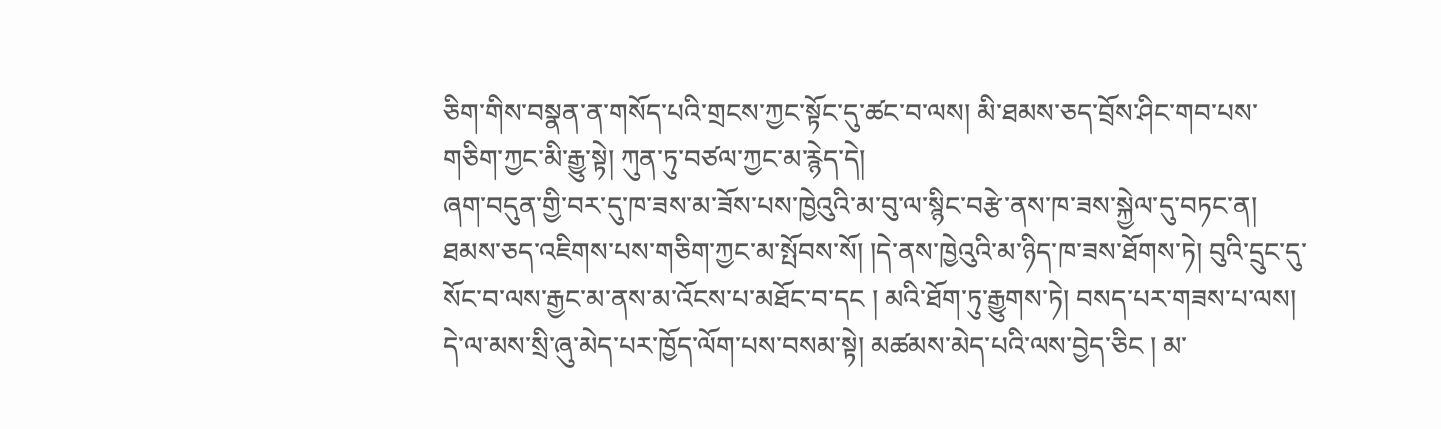ཅིག་གིས་བསྣན་ན་གསོད་པའི་གྲངས་ཀྱང་སྟོང་དུ་ཚང་བ་ལས། མི་ཐམས་ཅད་བྲོས་ཤིང་གབ་པས་གཅིག་ཀྱང་མི་རྒྱུ་སྟེ། ཀུན་ཏུ་བཙལ་ཀྱང་མ་རྙེད་དེ།
ཞག་བདུན་གྱི་བར་དུ་ཁ་ཟས་མ་ཟོས་པས་ཁྱེའུའི་མ་བུ་ལ་སྙིང་བརྩེ་ནས་ཁ་ཟས་སྐྱེལ་དུ་བཏང་ན། ཐམས་ཅད་འཇིགས་པས་གཅིག་ཀྱང་མ་སྤོབས་སོ། །དེ་ནས་ཁྱེའུའི་མ་ཉིད་ཁ་ཟས་ཐོགས་ཏེ། བུའི་དྲུང་དུ་སོང་བ་ལས་རྒྱང་མ་ནས་མ་འོངས་པ་མཐོང་བ་དང ། མའི་ཐོག་ཏུ་རྒྱུགས་ཏེ། བསད་པར་གཟས་པ་ལས། དེ་ལ་མས་སྲི་ཞུ་མེད་པར་ཁྱོད་ལོག་པས་བསམ་སྟེ། མཚམས་མེད་པའི་ལས་བྱེད་ཅིང ། མ་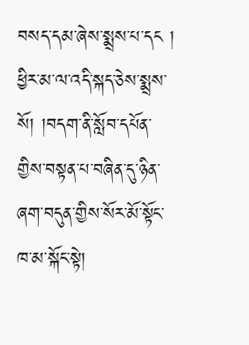བསད་དམ་ཞེས་སྨྲས་པ་དང ། ཕྱིར་མ་ལ་འདི་སྐད་ཅེས་སྨྲས་སོ། །བདག་ནི་སློབ་དཔོན་གྱིས་བསྟན་པ་བཞིན་དུ་ཉིན་ཞག་བདུན་གྱིས་སོར་མོ་སྟོང་ཁ་མ་སྐོང་སྟེ།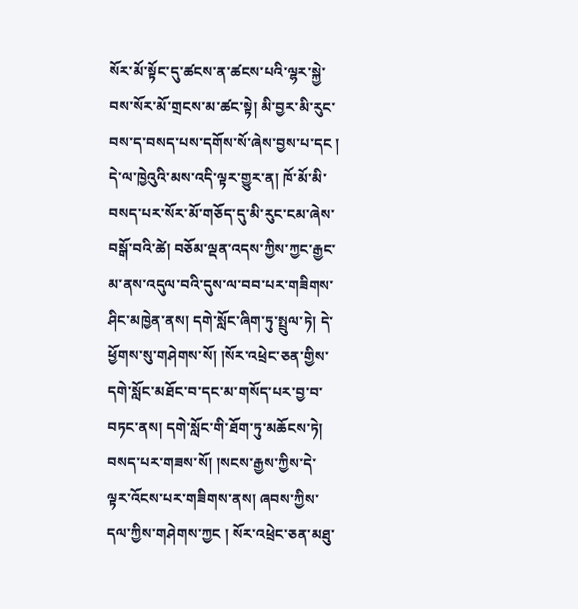སོར་མོ་སྟོང་དུ་ཚངས་ན་ཚངས་པའི་ལྷར་སྐྱེ་བས་སོར་མོ་གྲངས་མ་ཚང་སྟེ། མི་བྱར་མི་རུང་བས་ད་བསད་པས་དགོས་སོ་ཞེས་བྱས་པ་དང ། དེ་ལ་ཁྱེའུའི་མས་འདི་ལྟར་གྱུར་ན། ཁོ་མོ་མི་བསད་པར་སོར་མོ་གཅོད་དུ་མི་རུང་ངམ་ཞེས་བསྒོ་བའི་ཚེ། བཅོམ་ལྡན་འདས་ཀྱིས་ཀྱང་རྒྱང་མ་ནས་འདུལ་བའི་དུས་ལ་བབ་པར་གཟིགས་ཤིང་མཁྱེན་ནས། དགེ་སློང་ཞིག་ཏུ་སྤྲུལ་ཏེ། དེ་ཕྱོགས་སུ་གཤེགས་སོ། །སོར་འཕྲེང་ཅན་གྱིས་དགེ་སློང་མཐོང་བ་དང་མ་གསོད་པར་བྱ་བ་བཏང་ནས། དགེ་སློང་གི་ཐོག་ཏུ་མཆོངས་ཏེ། བསད་པར་གཟས་སོ། །སངས་རྒྱས་ཀྱིས་དེ་ལྟར་འོངས་པར་གཟིགས་ནས། ཞབས་ཀྱིས་དལ་ཀྱིས་གཤེགས་ཀྱང ། སོར་འཕྲེང་ཅན་མཐུ་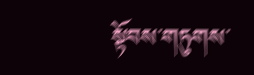སྟོབས་གཏུགས་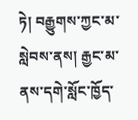ཏེ། བརྒྱུགས་ཀྱང་མ་སླེབས་ནས། རྒྱང་མ་ནས་དགེ་སློང་ཁྱོད་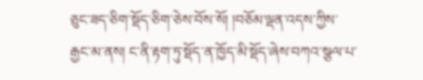ཅུང་ཟད་ཅིག་སྡོད་ཅིག་ཅེས་བོས་སོ། །བཅོམ་ལྡན་འདས་ཀྱིས་རྒྱང་མ་ནས། ང་ནི་རྟག་ཏུ་སྡོད་ན་ཁྱོད་མི་སྡོད་ཞེས་བཀའ་སྩལ་པ་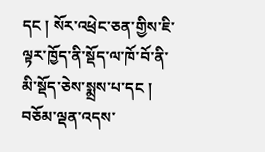དང ། སོར་འཕྲེང་ཅན་གྱིས་ཇི་ལྟར་ཁྱོད་ནི་སྡོད་ལ་ཁོ་བོ་ནི་མི་སྡོད་ཅེས་སྨྲས་པ་དང ། བཅོམ་ལྡན་འདས་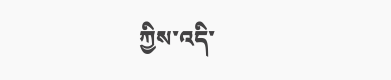ཀྱིས་འདི་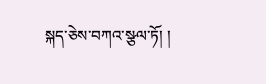སྐད་ཅེས་བཀའ་སྩལ་ཏོ། །